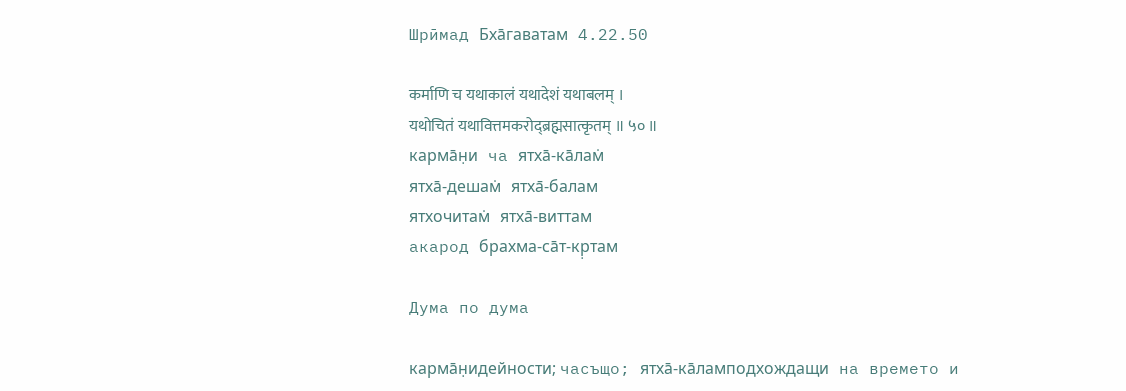Шрӣмад Бха̄гаватам 4.22.50

कर्माणि च यथाकालं यथादेशं यथाबलम् ।
यथोचितं यथावित्तमकरोद्ब्रह्मसात्कृतम् ॥ ५० ॥
карма̄н̣и ча ятха̄-ка̄лам̇
ятха̄-дешам̇ ятха̄-балам
ятхочитам̇ ятха̄-виттам
акарод брахма-са̄т-кр̣там

Дума по дума

карма̄н̣идейности; часъщо; ятха̄-ка̄ламподхождащи на времето и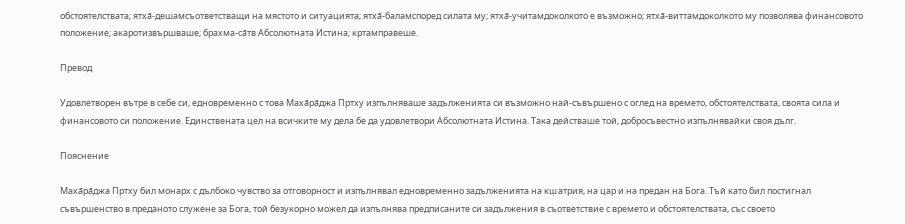обстоятелствата; ятха̄-дешамсъответстващи на мястото и ситуацията; ятха̄-баламспоред силата му; ятха̄-учитамдоколкото е възможно; ятха̄-виттамдоколкото му позволява финансовото положение; акаротизвършваше; брахма-са̄тв Абсолютната Истина; кр̣тамправеше.

Превод

Удовлетворен вътре в себе си, едновременно с това Маха̄ра̄джа Пр̣тху изпълняваше задълженията си възможно най-съвършено с оглед на времето, обстоятелствата, своята сила и финансовото си положение. Единствената цел на всичките му дела бе да удовлетвори Абсолютната Истина. Така действаше той, добросъвестно изпълнявайки своя дълг.

Пояснение

Маха̄ра̄джа Пр̣тху бил монарх с дълбоко чувство за отговорност и изпълнявал едновременно задълженията на кш̣атрия, на цар и на предан на Бога. Тъй като бил постигнал съвършенство в преданото служене за Бога, той безукорно можел да изпълнява предписаните си задължения в съответствие с времето и обстоятелствата, със своето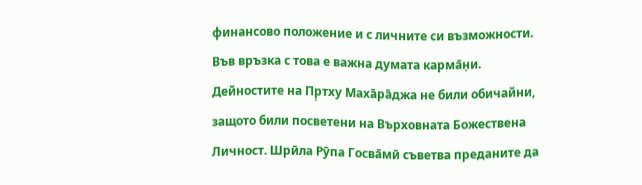финансово положение и с личните си възможности. Във връзка с това е важна думата карма̄н̣и. Дейностите на Пр̣тху Маха̄ра̄джа не били обичайни, защото били посветени на Върховната Божествена Личност. Шрӣла Рӯпа Госва̄мӣ съветва преданите да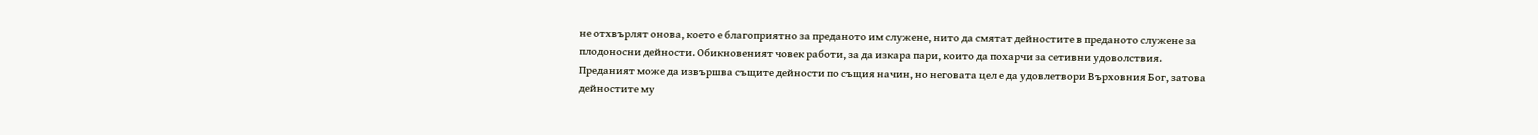не отхвърлят онова, което е благоприятно за преданото им служене, нито да смятат дейностите в преданото служене за плодоносни дейности. Обикновеният човек работи, за да изкара пари, които да похарчи за сетивни удоволствия. Преданият може да извършва същите дейности по същия начин, но неговата цел е да удовлетвори Върховния Бог, затова дейностите му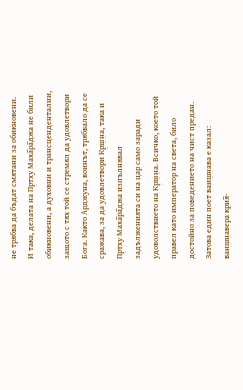не трябва да бъдат смятани за обикновени.
И така, делата на Пр̣тху Маха̄ра̄джа не били обикновени, а духовни и трансцендентални, защото с тях той се стремял да удовлетвори Бога. Както Арджуна, воинът, трябвало да се сражава, за да удовлетвори Кр̣ш̣н̣а, така и Пр̣тху Маха̄ра̄джа изпълнявал задълженията си на цар само заради удоволствието на Кр̣ш̣н̣а. Всичко, което той правел като император на света, било достойно за поведението на чист предан. Затова един поет ваиш̣н̣ава е казал: ваиш̣н̣авера крия̄-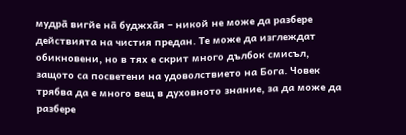мудра̄ вигйе на̄ буджха̄я – никой не може да разбере действията на чистия предан. Те може да изглеждат обикновени, но в тях е скрит много дълбок смисъл, защото са посветени на удоволствието на Бога. Човек трябва да е много вещ в духовното знание, за да може да разбере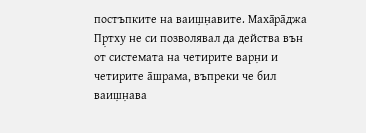постъпките на ваиш̣н̣авите. Маха̄ра̄джа Пр̣тху не си позволявал да действа вън от системата на четирите варн̣и и четирите а̄шрама, въпреки че бил ваиш̣н̣ава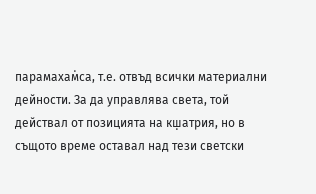парамахам̇са, т.е. отвъд всички материални дейности. За да управлява света, той действал от позицията на кш̣атрия, но в същото време оставал над тези светски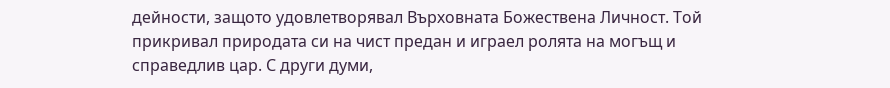дейности, защото удовлетворявал Върховната Божествена Личност. Той прикривал природата си на чист предан и играел ролята на могъщ и справедлив цар. С други думи,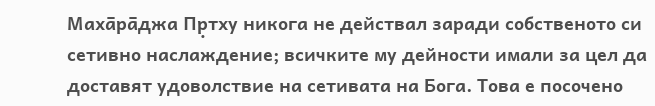Маха̄ра̄джа Пр̣тху никога не действал заради собственото си сетивно наслаждение; всичките му дейности имали за цел да доставят удоволствие на сетивата на Бога. Това е посочено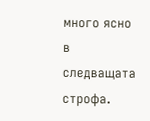много ясно в следващата строфа.